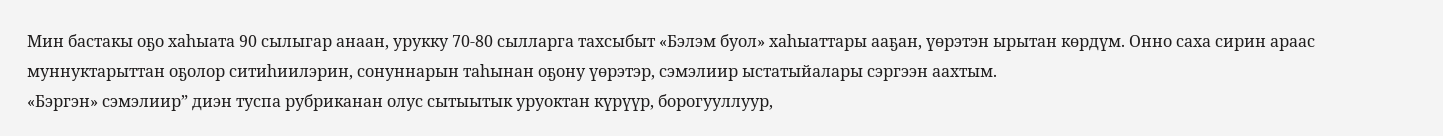Мин бастакы оҕо хаһыата 90 сылыгар анаан, урукку 70-80 сылларга тахсыбыт «Бэлэм буол» хаһыаттары ааҕан, үөрэтэн ырытан көрдүм. Онно саха сирин араас муннуктарыттан оҕолор ситиһиилэрин, сонуннарын таһынан оҕону үөрэтэр, сэмэлиир ыстатыйалары сэргээн аахтым.
«Бэргэн» сэмэлиир” диэн туспа рубриканан олус сытыытык уруоктан күрүүр, борогууллуур,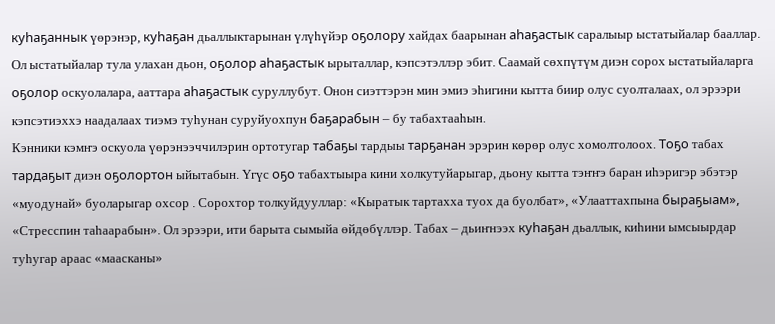куһаҕаннык үөрэнэр, куһаҕан дьаллыктарынан үлүһүйэр оҕолору хайдах баарынан аһаҕастык саралыыр ыстатыйалар бааллар. Ол ыстатыйалар тула улахан дьон, оҕолор аһаҕастык ырыталлар, кэпсэтэллэр эбит. Саамай сөхпүтүм диэн сорох ыстатыйаларга оҕолор оскуолалара, ааттара аһаҕастык суруллубут. Онон сиэттэрэн мин эмиэ эһигини кытта биир олус суолталаах, ол эрээри кэпсэтиэххэ наадалаах тиэмэ туһунан суруйуохпун баҕарабын – бу табахтааһын.
Кэнники кэмҥэ оскуола үөрэнээччилэрин ортотугар табаҕы тардыы тарҕанан эрэрин көрөр олус хомолтолоох. Тоҕо табах тардаҕыт диэн оҕолортон ыйытабын. Үгүс оҕо табахтыыра кини холкутуйарыгар, дьону кытта тэҥҥэ баран иһэригэр эбэтэр «муодунай» буоларыгар охсор . Сорохтор толкуйдууллар: «Кыратык тартахха туох да буолбат», «Улааттахпына быраҕыам», «Стресспин таһаарабын». Ол эрээри, ити барыта сымыйа өйдөбүллэр. Табах – дьиҥнээх куһаҕан дьаллык, киһини ымсыырдар туһугар араас «маасканы»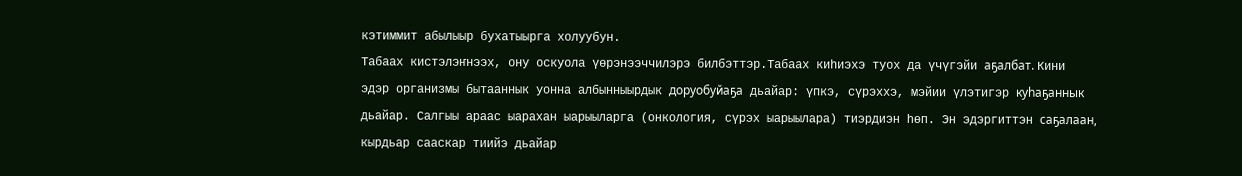кэтиммит абылыыр бухатыырга холуубун.
Табаах кистэлэҥнээх, ону оскуола үөрэнээччилэрэ билбэттэр.Табаах киһиэхэ туох да үчүгэйи аҕалбат. Кини эдэр организмы бытааннык уонна албынныырдык доруобуйаҕа дьайар: үпкэ, сүрэххэ, мэйии үлэтигэр куһаҕаннык дьайар. Салгыы араас ыарахан ыарыыларга (онкология, сүрэх ыарыылара) тиэрдиэн һөп. Эн эдэргиттэн саҕалаан, кырдьар сааскар тиийэ дьайар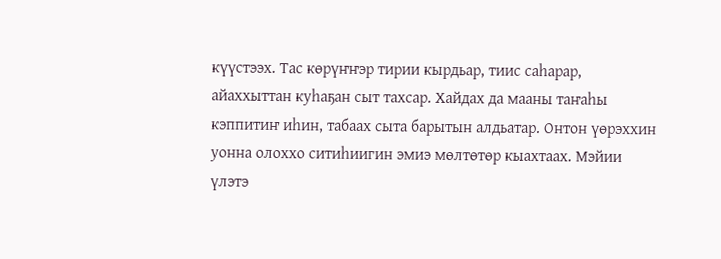күүстээх. Тас көрүҥҥэр тирии кырдьар, тиис саһарар, айаххыттан куһаҕан сыт тахсар. Хайдах да мааны таҥаһы кэппитиҥ иһин, табаах сыта барытын алдьатар. Онтон үөрэххин уонна олоххо ситиһиигин эмиэ мөлтөтөр кыахтаах. Мэйии үлэтэ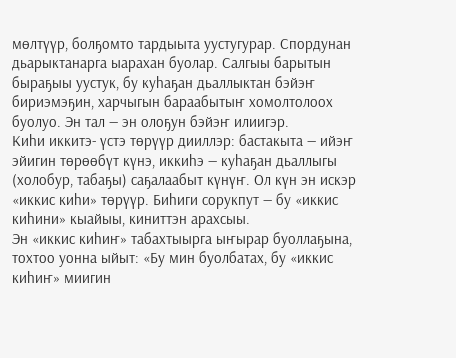мөлтүүр, болҕомто тардыыта уустугурар. Спордунан дьарыктанарга ыарахан буолар. Салгыы барытын быраҕыы уустук, бу куһаҕан дьаллыктан бэйэҥ бириэмэҕин, харчыгын бараабытыҥ хомолтолоох буолуо. Эн тал — эн олоҕун бэйэҥ илиигэр.
Киһи иккитэ- үстэ төрүүр дииллэр: бастакыта — ийэҥ эйигин төрөөбүт күнэ, иккиһэ — куһаҕан дьаллыгы (холобур, табаҕы) саҕалаабыт күнүҥ. Ол күн эн искэр «иккис киһи» төрүүр. Биһиги сорукпут — бу «иккис киһини» кыайыы, киниттэн арахсыы.
Эн «иккис киһиҥ» табахтыырга ыҥырар буоллаҕына, тохтоо уонна ыйыт: «Бу мин буолбатах, бу «иккис киһиҥ» миигин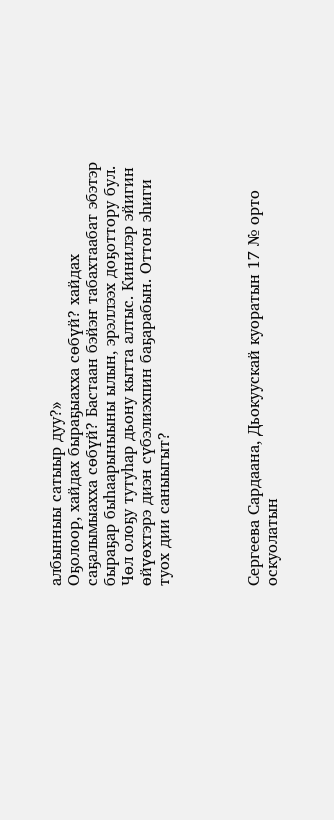албынныы сатыыр дуу?»
Оҕолоор, хайдах быраҕыахха сөбүй? хайдах саҕалымыахха сөбүй? Бастаан бэйэҥ табахтаабат эбэтэр быраҕар быһаарыныыны ылын, эрэллээх доҕоттору бул. Чөл олоҕу тутуһар дьону кытта алтыс. Кинилэр эйигин өйүөхтэрэ диэн сүбэлиэхпин баҕарабын. Оттон эһиги туох дии саныыгыт?




Сергеева Сардаана, Дьокуускай куоратын 17 № орто оскуолатын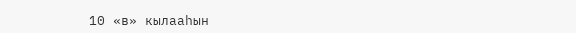10 «в» кылааһын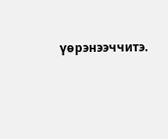үөрэнээччитэ.